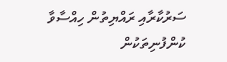ސަރުކާރާއި ރައްޔިތުން ހިއްސާވާ ކުންފުނިތަކުން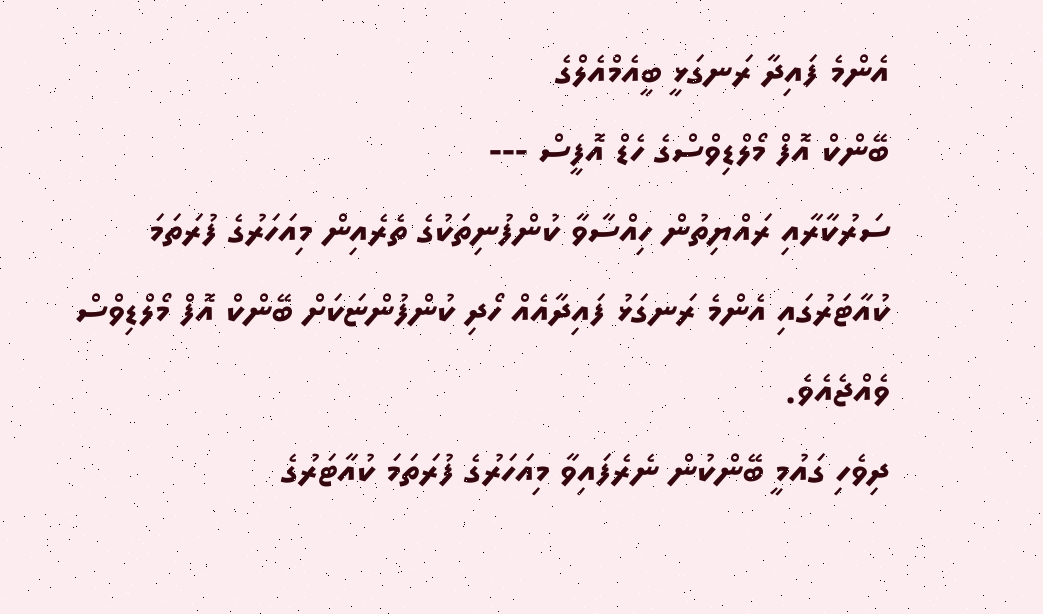އެންމެ ފައިދާ ރަނގަޅީ ބީއެމްއެލްގެ
ބޭންކް އޮފް މޯލްޑިވްސްގެ ހެޑް އޮފީސް ---
ސަރުކާރާއި ރައްޔިތުން ހިއްސާވާ ކުންފުނިތަކުގެ ތެރެއިން މިއަހަރުގެ ފުރަތަމަ ކުއާޓަރުގައި އެންމެ ރަނގަޅު ފައިދާއެއް ހޯދި ކުންފުންޏަކަށް ބޭންކް އޮފް މޯލްޑިވްސް ވެއްޖެއެވެ.
ދިވެހި ގައުމީ ބޭންކުން ނެރެފައިވާ މިއަހަރުގެ ފުރަތަމަ ކުއާޓަރުގެ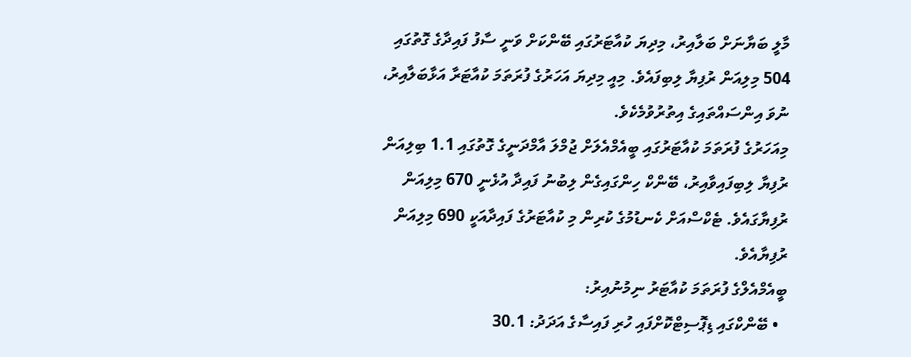މާލީ ބަޔާނަށް ބަލާއިރު، މިދިޔަ ކުއާޓަރުގައި ބޭންކަށް ވަނީ ސާފު ފައިދާގެ ގޮތުގައި 504 މިލިއަން ރުފިޔާ ލިބިފައެވެ. މިއީ މިދިޔަ އަހަރުގެ ފުރަތަމަ ކުއާޓަރާ އަޅާބަލާއިރު، ނުވަ އިންސައްތައިގެ އިތުރުވުމެކެވެ.
މިއަހަރުގެ ފުރަތަމަ ކުއާޓަރުގައި ބީއެމްއެލަށް ޖުމްލަ އާމްދަނީގެ ގޮތުގައި 1.1 ބިލިއަން ރުފިޔާ ލިބިފައިވާއިރު، ބޭންކް ހިންގައިގެން ލިބުނު ފައިދާ އުޅެނީ 670 މިލިއަން ރުފިޔާގައެވެ. ޓެކްސްއަށް ކެނޑުމުގެ ކުރިން މި ކުއާޓަރުގެ ފައިދާއަކީ 690 މިލިއަން ރުފިޔާއެވެ.
ބީއެމްއެލްގެ ފުރަތަމަ ކުއާޓަރު ނިމުނުއިރު:
  • ބޭންކްގައި ޑިޕޮސިޓްކޮށްފައި ހުރި ފައިސާގެ އަދަދު: 30.1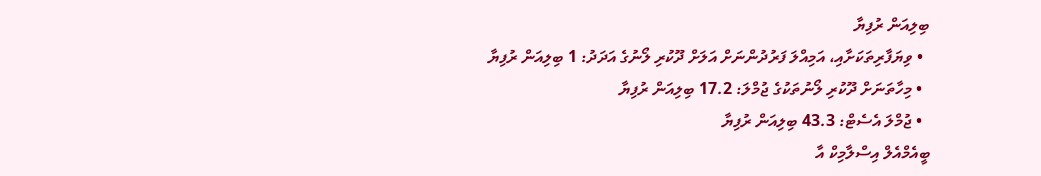ބިލިއަން ރުފިޔާ
  • ވިޔަފާރިތަކަށާއި، އަމިއްލަ ފަރުދުންނަށް އަލަށް ދޫކުރި ލޯނުގެ އަދަދު: 1 ބިލިއަން ރުފިޔާ
  • މިހާތަނަށް ދޫކުރި ލޯނުތަކުގެ ޖުމްލަ: 17.2 ބިލިއަން ރުފިޔާ
  • ޖުމްލަ އެސެޓް: 43.3 ބިލިއަން ރުފިޔާ
ބީއެމްއެލް އިސްލާމިކް އާ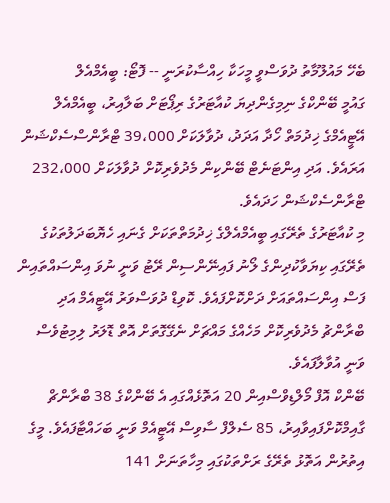ބެހޭ މައުލޫމާތު ދުވަސްވީ މީހަކާ ހިއްސާކުރަނީ -- ފޮޓޯ: ބީއެމްއެލް
ގައުމީ ބޭންކްގެ ނިމިގެންދިޔަ ކުއާޓަރުގެ ރިޕޯޓަށް ބަލާއިރު، ބީއެމްއެލް އޭޓީއެމްގެ ޚިދުމަތް ހޯދާ އަދަދު، ދުވާލަކަށް 39،000 ޓްރާންސްސެކްޝަން އަރައެވެ. އަދި އިންޓަނެޓް ބޭންކިން މެދުވެރިކޮށް ދުވާލަކަށް 232،000 ޓްރާންސެކްޝަން ހަދައެވެ.
މި ކުއާޓަރުގެ ތެރޭގައި ބީއެމްއެލްގެ ޚިދުމަތްތަކަށް ގެނައި ހެޔޮބަދަލުތަކުގެ ތެރޭގައި ކިޔަވާކުދިންގެ ލޯނު ފައިނޭންސިން ރޭޓު ވަނީ ނުވަ އިންސައްތައިން ފަސް އިންސައްތައަށް ދަށްކޮށްފައެވެ. ކޮވިޑް ދުވަސްވަރު އޭޓީއެމް އަދި ބްރާންޗު މެދުވެރިކޮށް މަހެއްގެ މައްޗަށް ނެގޭގޮތަށް އޮތް ޑޮލަރު ލިމިޓުވެސް ވަނީ އުވާލާފައެވެ.
ބޭންކް އޮފް މޯލްޑިވްސްއިން 20 އަތޮޅެއްގައި އެ ބޭންކްގެ 38 ބްރާންޗް ގާއިމްކޮށްފައިވާއިރު، 85 ސެލްފް ސާވިސް އޭޓީއެމް ވަނީ ބަހައްޓާފައެވެ. މީގެ އިތުރުން އަތޮޅު ތެރޭގެ ރަށްތަކުގައި މިހާތަނަށް 141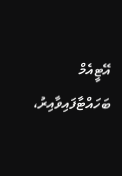އޭޓީއެމް ބަހައްޓާފައިވާއިރު،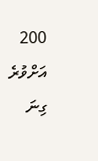200 އަށްވުރެ ގިނަ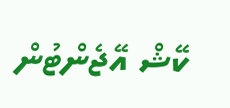ކޭޝް އޭޖެންޓުން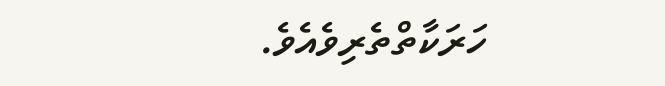ހަރަކާތްތެރިވެއެވެ.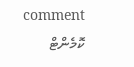comment ކޮމެންޓް